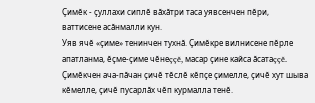Çимĕк - çуллахи сиплĕ вăхăтри таса уявсенчен пĕри, ваттисене асăнмалли кун.
Уяв ячĕ «çиме» тенинчен тухнă. Çимĕкре вилнисене пĕрле апатланма, ĕçме-çиме чĕнеççĕ, масар çине кайса ăсатаççĕ. Çимĕкчен ача-пăчан çичĕ тĕслĕ кĕпçе çимелле, çичĕ хут шыва кĕмелле, çичĕ пусарлăх чĕп курмалла тенĕ.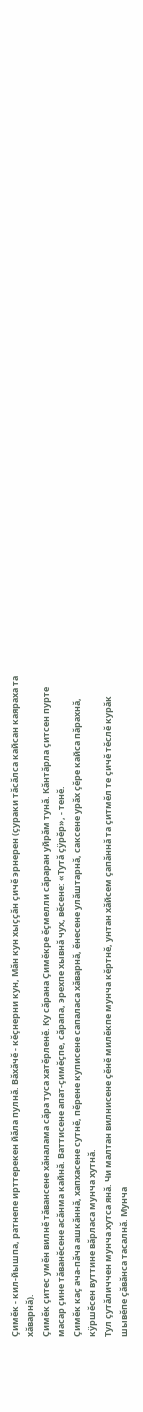Çимĕк - кил-йышпа, ратнепе ирттерекен йăла пулнă. Вăхăчĕ - кĕçнерни кун, Мăн кун хыççăн çичĕ эрнерен (çураки тăсăлса кайсан каяраха та хăварнă).
Çимĕк çитес умĕн вилнĕ тăвансене хăналама сăра туса хатĕрленĕ. Ку сăрана Çимĕкре ĕçмелли сăраран уйрăм тунă. Кăнтăрла çитсен пурте масар çине тăванĕсене асăнма кайнă. Ваттисене апат-çимĕçпе, сăрапа, эрехпе хывнă чух, вĕсене: «Тутă çÿрĕр», - тенĕ.
Çимĕк каç ача-пăча ашкăннă, хапхасене сутнĕ, пĕрене куписене сапаласа хăварнă, ĕнесене улăштарнă, саксене урăх çĕре кайса пăрахнă, кÿршĕсен вуттине вăрласа мунча хутнă.
Тул çутăличчен мунча хутса янă. Чи малтан вилнисене çĕнĕ милĕкпе мунча кĕртнĕ, унтан хăйсем çапăннă та çитмĕл те çичĕ тĕслĕ курăк шывĕпе çăвăнса тасалнă. Мунча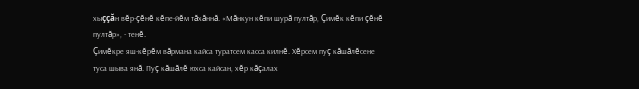хыççăн вĕр-çĕнĕ кĕпе-йĕм тăхăннă. «Мăнкун кĕпи шурă пултăр, Çимĕк кĕпи çĕнĕ пултăр», - тенĕ.
Çимĕкре яш-кĕрĕм вăрмана кайса туратсем касса килнĕ. Хĕрсем пуç кăшăлĕсене туса шыва янă. Пуç кăшăлĕ юхса кайсан, хĕр кăçалах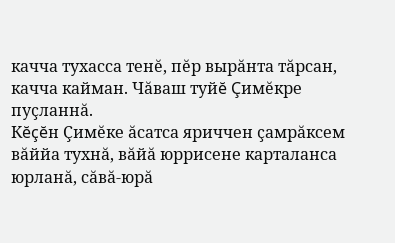качча тухасса тенĕ, пĕр вырăнта тăрсан, качча кайман. Чăваш туйĕ Çимĕкре пуçланнă.
Кĕçĕн Çимĕке ăсатса яриччен çамрăксем вăййа тухнă, вăйă юррисене карталанса юрланă, сăвă-юрă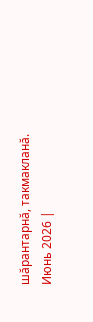шăрантарнă, такмакланă.
Июнь 2026 |